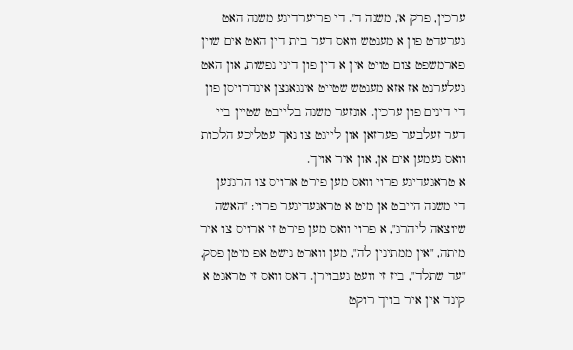ערכין, פרק א', משנה ד'. די פריערדיגע משנה האט גערעדט פון א מענטש וואס דער בית דין האט אים שוין פארמשפט צום טויט אין א דין פון דיני נפשות, און האט געלערנט אז אזא מענטש שטייט אינגאנצן אינדרויסן פון די דינים פון ערכין. אונזער משנה בלייבט שטיין ביי דער זעלבער פערזאן און לייגט צו נאך עטליכע הלכות וואס נעמען אים אן, און איר אויך.
א טראגעדיגע פרוי וואס מען פירט ארויס צו הרג'נען
די משנה הייבט אן מיט א טראגעדיגער פרוי: "האשה שיוצאה ליהרג", א פרוי וואס מען פירט זי ארויס צו איר מיתה, "אין ממתינין לה", מען ווארט נישט אפ מיטן פסק, "עד שתלד", ביז זי וועט געבוירן. דאס וואס זי טראגט א קינד אין איר בויך רוקט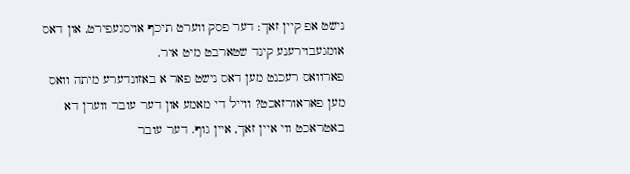נישט אפ קיין זאך: דער פסק ווערט תיכף אויסגעפירט, און דאס אומגעבוירענע קינד שטארבט מיט איר.
פארוואס רעכנט מען דאס נישט פאר א באזונדערע מיתה וואס מען פאראורזאכט? ווייל די מאמע און דער עובר ווערן דא באטראכט ווי איין זאך, איין גוף. דער עובר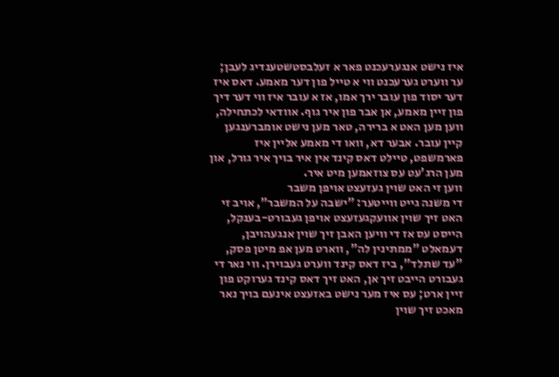איז נישט אנגערעכנט פאר א זעלבסטשטענדיג לעבן; ער ווערט גערעכנט ווי א טייל פון דער מאמע. דאס איז דער יסוד פון עובר ירך אמו, אז א עובר איז ווי דער דיך פון זיין מאמע, אן אבר פון איר גוף. אוודאי לכתחילה, ווען מען האט א ברירה, טאר מען נישט אומברענגען קיין עובר. אבער דא, וואו די מאמע אליין איז פארמשפט, טיילט דאס קינד אין איר בויך איר גורל, און מען הרג'עט עס צוזאמען מיט איר.
ווען זי האט שוין געזעצט אויפן משבר
די משנה גייט ווייטער: "ישבה על המשבר", אויב זי האט זיך שוין אוועקגעזעצט אויפן געבורט-בענקל, הייסט עס אז די וויען האבן זיך שוין אנגעהויבן, דעמאלט "ממתינין לה", ווארט מען אפ מיטן פסק, "עד שתלד", ביז דאס קינד ווערט געבוירן. ווי נאר די געבורט הייבט זיך אן, האט זיך דאס קינד גערוקט פון זיין ארט; עס איז מער נישט באזעצט אינעם בויך נאר מאכט זיך שוין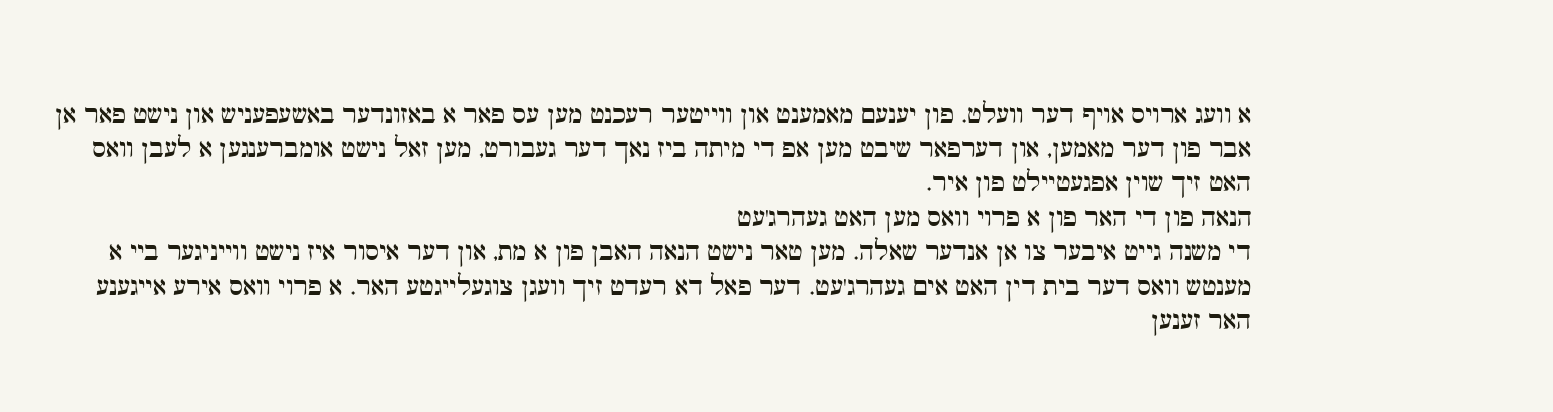א וועג ארויס אויף דער וועלט. פון יענעם מאמענט און ווייטער רעכנט מען עס פאר א באזונדער באשעפעניש און נישט פאר אן אבר פון דער מאמען, און דערפאר שיבט מען אפ די מיתה ביז נאך דער געבורט, מען זאל נישט אומברענגען א לעבן וואס האט זיך שוין אפגעטיילט פון איר.
הנאה פון די האר פון א פרוי וואס מען האט געהרג'עט
די משנה גייט איבער צו אן אנדער שאלה. מען טאר נישט הנאה האבן פון א מת, און דער איסור איז נישט ווייניגער ביי א מענטש וואס דער בית דין האט אים געהרג'עט. דער פאל דא רעדט זיך וועגן צוגעלייגטע האר. א פרוי וואס אירע אייגענע האר זענען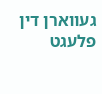געווארן דין פלעגט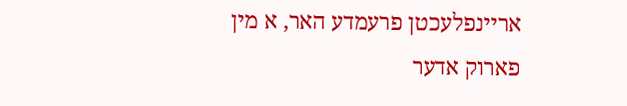אריינפלעכטן פרעמדע האר, א מין פארוק אדער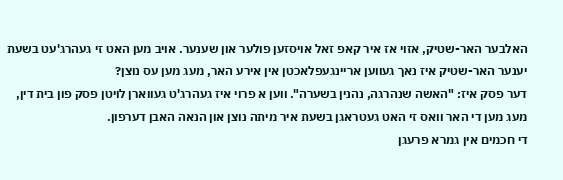האלבער האר-שטיק, אזוי אז איר קאפ זאל אויסזען פולער און שענער. אויב מען האט זי געהרג'עט בשעת יענער האר-שטיק איז נאך געווען אריינגעפלאכטן אין אירע האר, מעג מען עס נוצן?
דער פסק איז: "האשה שנהרגה, נהנין בשערה". ווען א פרוי איז געהרג'ט געווארן לויטן פסק פון בית דין, מעג מען די האר וואס זי האט געטראגן בשעת איר מיתה נוצן און הנאה האבן דערפון.
די חכמים אין גמרא פרעגן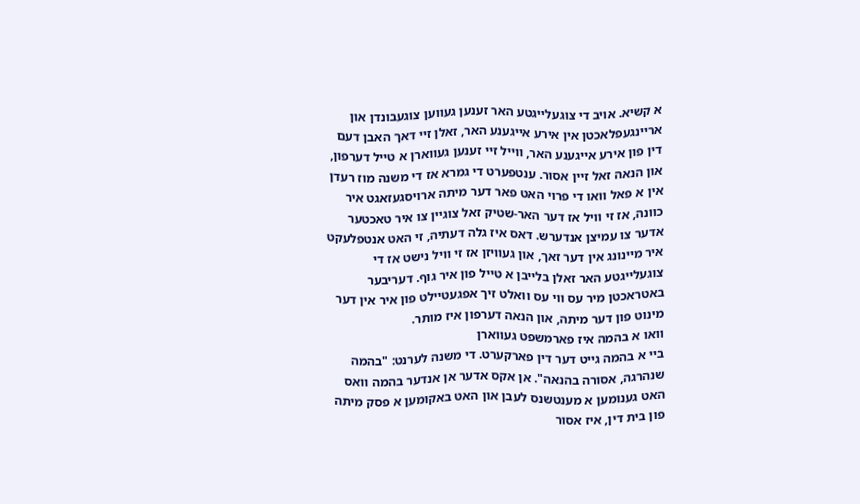א קשיא. אויב די צוגעלייגטע האר זענען געווען צוגעבונדן און אריינגעפלאכטן אין אירע אייגענע האר, זאלן זיי דאך האבן דעם דין פון אירע אייגענע האר, ווייל זיי זענען געווארן א טייל דערפון, און הנאה זאל זיין אסור. ענטפערט די גמרא אז די משנה מוז רעדן אין א פאל וואו די פרוי האט פאר דער מיתה ארויסגעזאגט איר כוונה, אז זי וויל אז דער האר-שטיק זאל צוגיין צו איר טאכטער אדער צו עמיצן אנדערש. דאס איז גלה דעתיה, זי האט אנטפלעקט איר מיינונג אין דער זאך, און געוויזן אז זי וויל נישט אז די צוגעלייגטע האר זאלן בלייבן א טייל פון איר גוף. דעריבער באטראכטן מיר עס ווי עס וואלט זיך אפגעטיילט פון איר אין דער מינוט פון דער מיתה, און הנאה דערפון איז מותר.
וואו א בהמה איז פארמשפט געווארן
ביי א בהמה גייט דער דין פארקערט. די משנה לערנט: "בהמה שנהרגה, אסורה בהנאה". אן אקס אדער אן אנדער בהמה וואס האט גענומען א מענטשנס לעבן און האט באקומען א פסק מיתה פון בית דין, איז אסור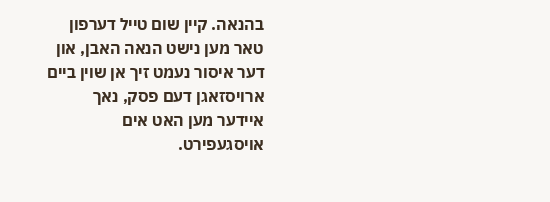בהנאה. קיין שום טייל דערפון טאר מען נישט הנאה האבן, און דער איסור נעמט זיך אן שוין ביים ארויסזאגן דעם פסק, נאך איידער מען האט אים אויסגעפירט.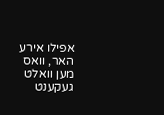אפילו אירע האר, וואס מען וואלט געקענט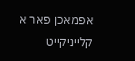אפמאכן פאר א קלייניקייט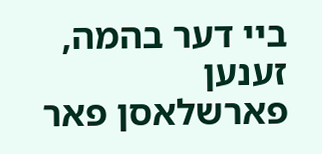ביי דער בהמה, זענען פארשלאסן פאר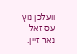וועלכן נוץ עס זאל נאר זיין.